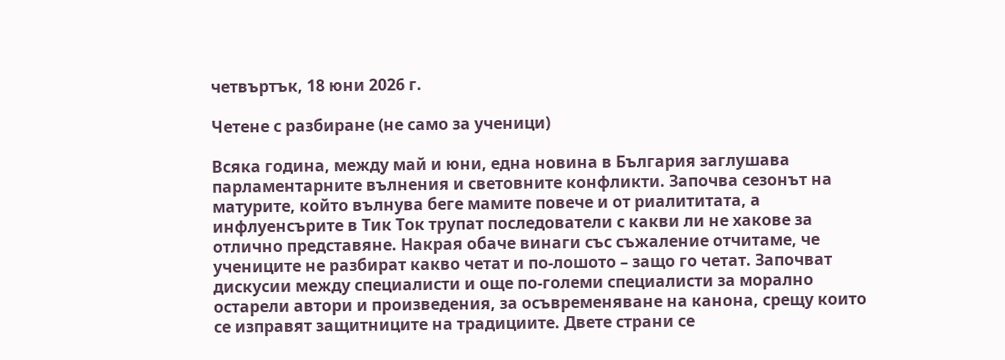четвъртък, 18 юни 2026 г.

Четене с разбиране (не само за ученици)

Всяка година, между май и юни, една новина в България заглушава парламентарните вълнения и световните конфликти. Започва сезонът на матурите, който вълнува беге мамите повече и от риалититата, а инфлуенсърите в Тик Ток трупат последователи с какви ли не хакове за отлично представяне. Накрая обаче винаги със съжаление отчитаме, че учениците не разбират какво четат и по-лошото – защо го четат. Започват дискусии между специалисти и още по-големи специалисти за морално остарели автори и произведения, за осъвременяване на канона, срещу които се изправят защитниците на традициите. Двете страни се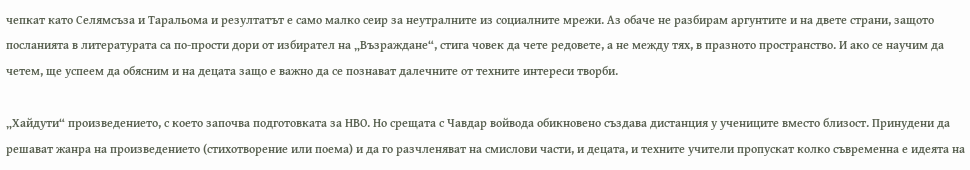чепкат като Селямсъза и Таральома и резултатът е само малко сеир за неутралните из социалните мрежи. Аз обаче не разбирам аргунтите и на двете страни, защото посланията в литературата са по-прости дори от избирател на „Възраждане“, стига човек да чете редовете, а не между тях, в празното пространство. И ако се научим да четем, ще успеем да обясним и на децата защо е важно да се познават далечните от техните интереси творби.

„Хайдути“ произведението, с което започва подготовката за НВО. Но срещата с Чавдар войвода обикновено създава дистанция у учениците вместо близост. Принудени да решават жанра на произведението (стихотворение или поема) и да го разчленяват на смислови части, и децата, и техните учители пропускат колко съвременна е идеята на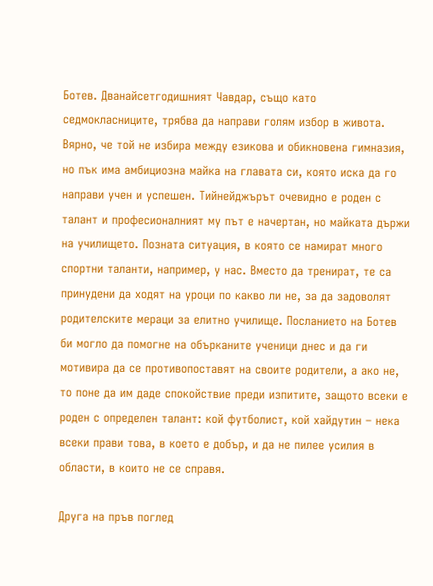Ботев. Дванайсетгодишният Чавдар, също като седмокласниците, трябва да направи голям избор в живота. Вярно, че той не избира между езикова и обикновена гимназия, но пък има амбициозна майка на главата си, която иска да го направи учен и успешен. Тийнейджърът очевидно е роден с талант и професионалният му път е начертан, но майката държи на училището. Позната ситуация, в която се намират много спортни таланти, например, у нас. Вместо да тренират, те са принудени да ходят на уроци по какво ли не, за да задоволят родителските мераци за елитно училище. Посланието на Ботев би могло да помогне на обърканите ученици днес и да ги мотивира да се противопоставят на своите родители, а ако не, то поне да им даде спокойствие преди изпитите, защото всеки е роден с определен талант: кой футболист, кой хайдутин – нека всеки прави това, в което е добър, и да не пилее усилия в области, в които не се справя.

Друга на пръв поглед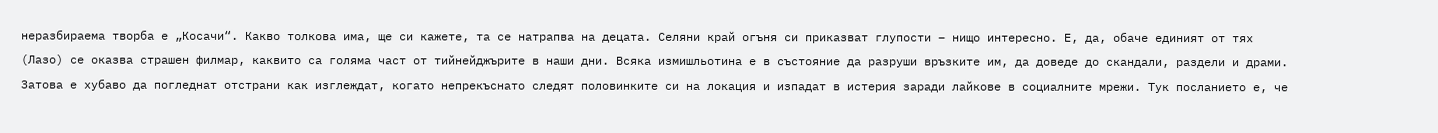неразбираема творба е „Косачи“. Какво толкова има, ще си кажете, та се натрапва на децата. Селяни край огъня си приказват глупости – нищо интересно. Е, да, обаче единият от тях (Лазо) се оказва страшен филмар, каквито са голяма част от тийнейджърите в наши дни. Всяка измишльотина е в състояние да разруши връзките им, да доведе до скандали, раздели и драми. Затова е хубаво да погледнат отстрани как изглеждат, когато непрекъснато следят половинките си на локация и изпадат в истерия заради лайкове в социалните мрежи. Тук посланието е, че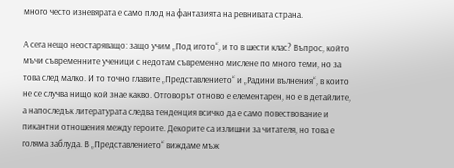много често изневярата е само плод на фантазията на ревнивата страна.

А сега нещо неостаряващо: защо учим „Под игото“, и то в шести клас? Въпрос, който мъчи съвременните ученици с недотам съвременно мислене по много теми, но за това след малко. И то точно главите „Представлението“ и „Радини вълнения“, в които не се случва нищо кой знае какво. Отговорът отново е елементарен, но е в детайлите, а напоследък литературата следва тенденция всичко да е само повествование и пикантни отношения между героите. Декорите са излишни за читателя, но това е голяма заблуда. В „Представлението“ виждаме мъж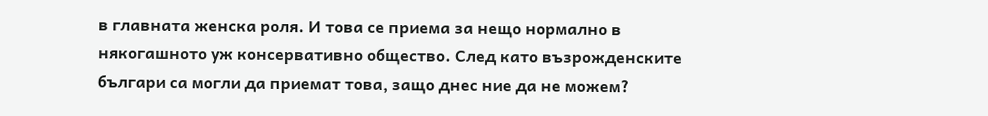в главната женска роля. И това се приема за нещо нормално в някогашното уж консервативно общество. След като възрожденските българи са могли да приемат това, защо днес ние да не можем?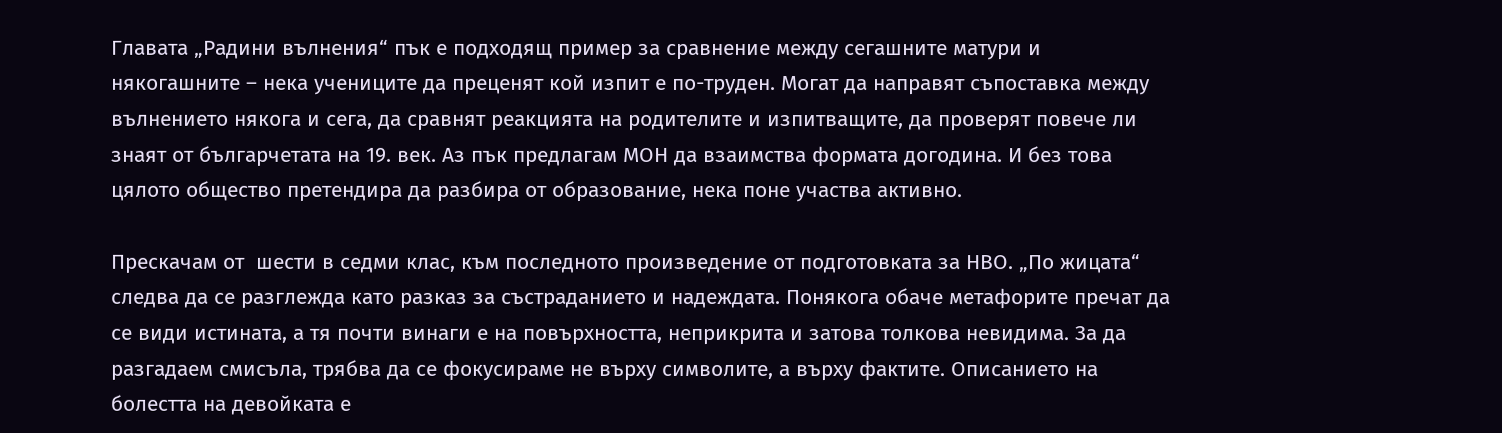Главата „Радини вълнения“ пък е подходящ пример за сравнение между сегашните матури и някогашните – нека учениците да преценят кой изпит е по-труден. Могат да направят съпоставка между вълнението някога и сега, да сравнят реакцията на родителите и изпитващите, да проверят повече ли знаят от българчетата на 19. век. Аз пък предлагам МОН да взаимства формата догодина. И без това цялото общество претендира да разбира от образование, нека поне участва активно.

Прескачам от  шести в седми клас, към последното произведение от подготовката за НВО. „По жицата“ следва да се разглежда като разказ за състраданието и надеждата. Понякога обаче метафорите пречат да се види истината, а тя почти винаги е на повърхността, неприкрита и затова толкова невидима. За да разгадаем смисъла, трябва да се фокусираме не върху символите, а върху фактите. Описанието на болестта на девойката е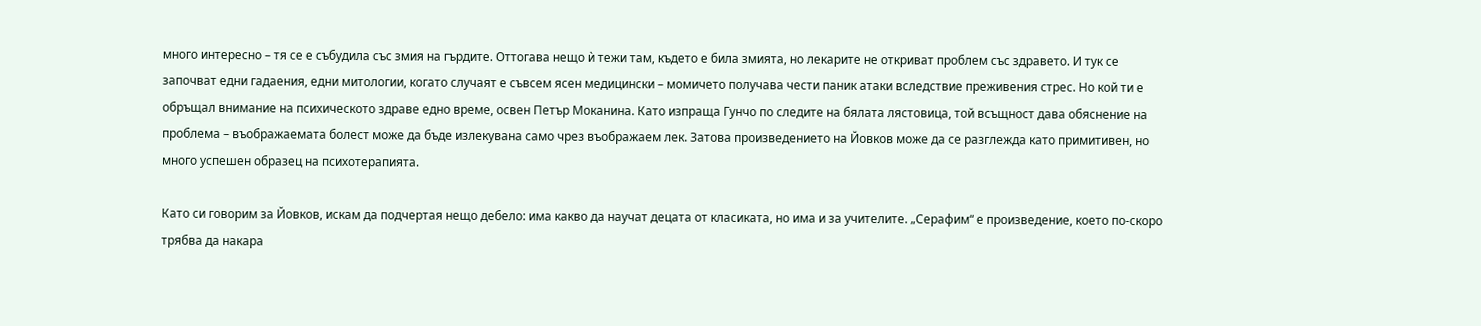много интересно – тя се е събудила със змия на гърдите. Оттогава нещо ѝ тежи там, където е била змията, но лекарите не откриват проблем със здравето. И тук се започват едни гадаения, едни митологии, когато случаят е съвсем ясен медицински – момичето получава чести паник атаки вследствие преживения стрес. Но кой ти е обръщал внимание на психическото здраве едно време, освен Петър Моканина. Като изпраща Гунчо по следите на бялата лястовица, той всъщност дава обяснение на проблема – въображаемата болест може да бъде излекувана само чрез въображаем лек. Затова произведението на Йовков може да се разглежда като примитивен, но много успешен образец на психотерапията.

Като си говорим за Йовков, искам да подчертая нещо дебело: има какво да научат децата от класиката, но има и за учителите. „Серафим“ е произведение, което по-скоро трябва да накара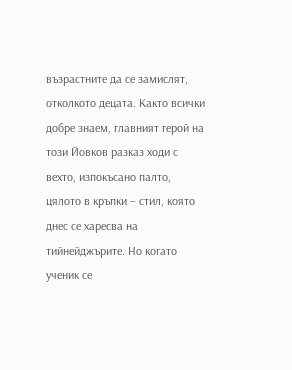възрастните да се замислят, отколкото децата. Както всички добре знаем, главният герой на този Йовков разказ ходи с вехто, изпокъсано палто, цялото в кръпки – стил, която днес се харесва на тийнейджърите. Но когато ученик се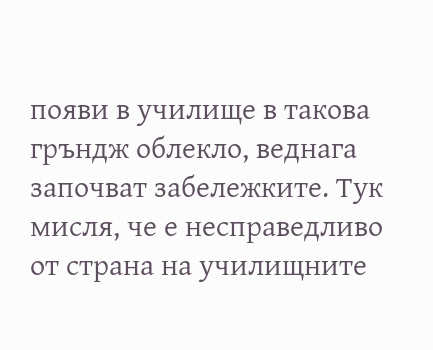появи в училище в такова гръндж облекло, веднага започват забележките. Тук мисля, че е несправедливо от страна на училищните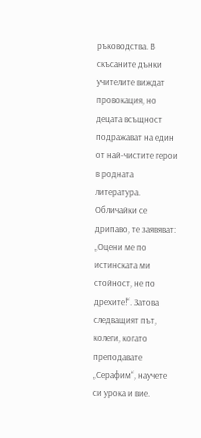ръководства. В скъсаните дънки учителите виждат провокация, но децата всъщност подражават на един от най-чистите герои в родната литература. Обличайки се дрипаво, те заявяват: „Оцени ме по истинската ми стойност, не по дрехите!“. Затова следващият път, колеги, когато преподавате „Серафим“, научете си урока и вие.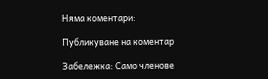Няма коментари:

Публикуване на коментар

Забележка: Само членове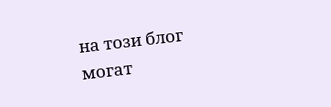на този блог могат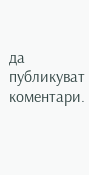да публикуват коментари.